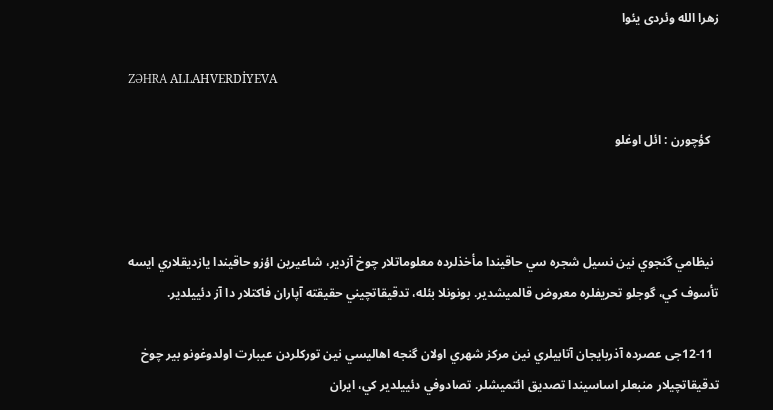زهرا الله وئردی يئوا

ZƏHRA ALLAHVERDİYEVA

   کؤچورن : ائل اوغلو



  نيظامي گنجوي نين نسيل شجره سي حاقيندا مأخذلرده معلوماتلار چوخ آزدير، شاعيرين اؤزو حاقيندا يازديقلاري ايسه تأسوف کي، گوجلو تحريفلره معروض قالميشدير. بونونلا بئله، تدقيقاتچيني حقيقته آپاران فاکتلار دا آز دئييلدير.

  12-11جی عصرده آذربايجان آتابيلري نين مرکز شهري اولان گنجه اهاليسي نين تورکلردن عيبارت اولدوغونو بير چوخ تدقيقاتچيلار منبعلر اساسيندا تصديق ائتميشلر. تصادوفي دئييلدير کي، ايران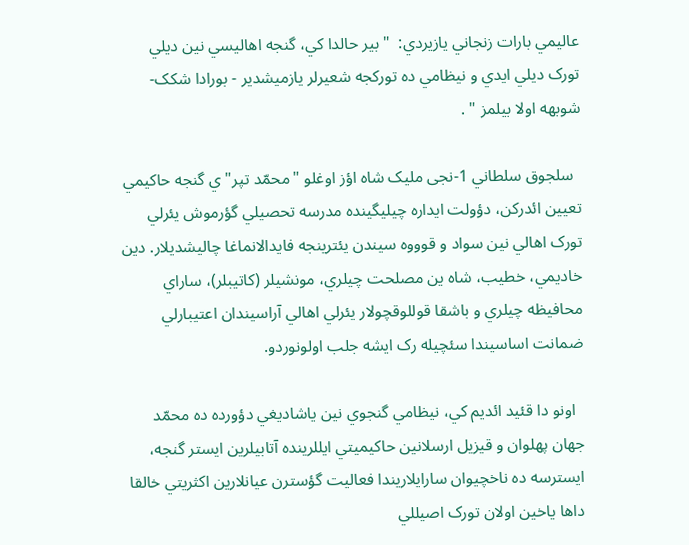عاليمي بارات زنجاني يازيردي:  " بير حالدا کي، گنجه اهاليسي نين ديلي تورک ديلي ايدي و نيظامي ده تورکجه شعيرلر يازميشدير - بورادا شکک-شوبهه اولا بيلمز " .

  سلجوق سلطاني 1-نجی مليک شاه اؤز اوغلو "محمّد تپر" ي گنجه حاکيمي تعيين ائدرکن، دؤولت ايداره چيليگينده مدرسه تحصيلي گؤرموش يئرلي تورک اهالي نين سواد و قوووه سيندن يئترينجه فايدالانماغا چاليشديلار. دين خاديمي، خطيب، شاه ين مصلحت چيلري، مونشيلر (کاتيبلر)، ساراي محافيظه چيلري و باشقا قوللوقچولار يئرلي اهالي آراسيندان اعتيبارلي ضمانت اساسيندا سئچيله رک ايشه جلب اولونوردو.

  اونو دا قئيد ائديم کي، نيظامي گنجوي نين ياشاديغي دؤورده ده محمّد جهان پهلوان و قيزيل ارسلانين حاکيميتي ايللرينده آتابيلرين ايستر گنجه، ايسترسه ده ناخچيوان سارايلاريندا فعاليت گؤسترن عيانلارين اکثريتي خالقا داها ياخين اولان تورک اصيللي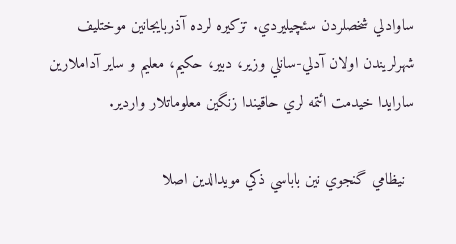ساوادلي شخصلردن سئچيليردي. تزکيره لرده آذربايجانين موختليف شهرلريندن اولان آدلي-سانلي وزير، دبير، حکيم، معليم و ساير آداملارين سارايدا خيدمت ائتمه لري حاقيندا زنگين معلوماتلار واردير.

  نيظامي گنجوي نين باباسي ذکي مويدالدين اصلا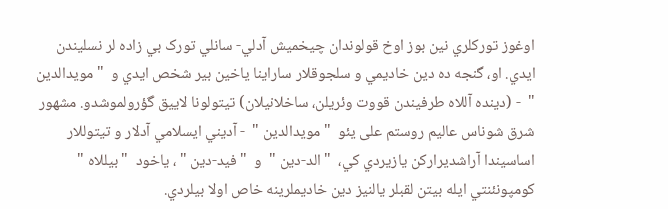اوغوز تورکلري نين بوز اوخ قولوندان چيخميش آدلي- سانلي تورک بي زاده لر نسليندن ايدي. او، گنجه ده دين خاديمي و سلجوقلار ساراينا ياخين بير شخص ايدي و  " مويدالدين "  - (دينده آللاه طرفيندن قووت وئريلن، ساخلانيلان) تيتولونا لاييق گؤرولموشدو. مشهور شرق شوناس عاليم روستم علی يئو  " مويدالدين "  - آديني ايسلامي آدلار و تيتوللار اساسيندا آراشديرارکن يازيردي کي،  " الد-دين "  و  " فيد-دين " ، ياخود  " بيللاه "  کومپونئنتي ايله بيتن لقبلر يالنيز دين خاديملرينه خاص اولا بيلردي.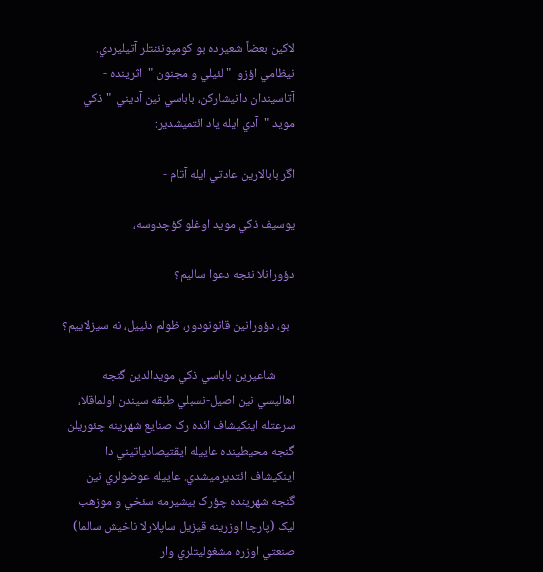لاکين بعضاً شعيرده بو کومپونئنتلر آتيليردي. نيظامي اؤزو  " لئيلي و مجنون "  اثرينده - آتاسيندان دانيشارکن، باباسي نين آديني  " ذکي مويد "  آدي ايله ياد ائتميشدير:

اگر بابالارين عادتي ايله آتام -

يوسيف ذکي مويد اوغلو کؤچدوسه،

دؤورانلا نئجه دعوا ساليم؟

  بو، دؤورانين قانونودور، ظولم دئييل، نه سيزلاييم؟

       شاعيرين باباسي ذکي مويدالدين گنجه اهاليسي نين اصيل-نسبلي طبقه سيندن اولماقلا، سرعتله اينکيشاف ائده رک صنایع شهرينه چئوريلن گنجه محيطينده عاييله ايقتيصادياتيني دا اينکيشاف ائتديرميشدي. عاييله عوضولري نين گنجه شهرينده چؤرک بيشيرمه سئخي و موزهب ليک (پارچا اوزرينه قيزيل ساپلارلا ناخيش سالما) صنعتي اوزره مشغوليتلري وار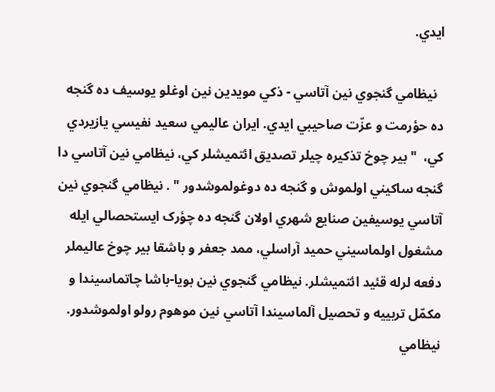ايدي.

  نيظامي گنجوي نين آتاسي - ذکي مويدين نين اوغلو يوسيف ده گنجه ده حؤرمت و عزّت صاحيبي ايدي. ايران عاليمي سعيد نفيسي يازيردي کي،  " بير چوخ تذکيره چيلر تصديق ائتميشلر کي، نيظامي نين آتاسي دا گنجه ساکيني اولموش و گنجه ده دوغولموشدور " . نيظامي گنجوي نين آتاسي يوسيفين صنایع شهري اولان گنجه ده چؤرک ايستحصالي ايله مشغول اولماسيني حميد آراسلي، ممد جعفر و باشقا بير چوخ عاليملر دفعه لرله قئيد ائتميشلر. نيظامي گنجوي نين بويا-باشا چاتماسيندا و مکمّل تربييه و تحصيل آلماسيندا آتاسي نين موهوم رولو اولموشدور.   نيظامي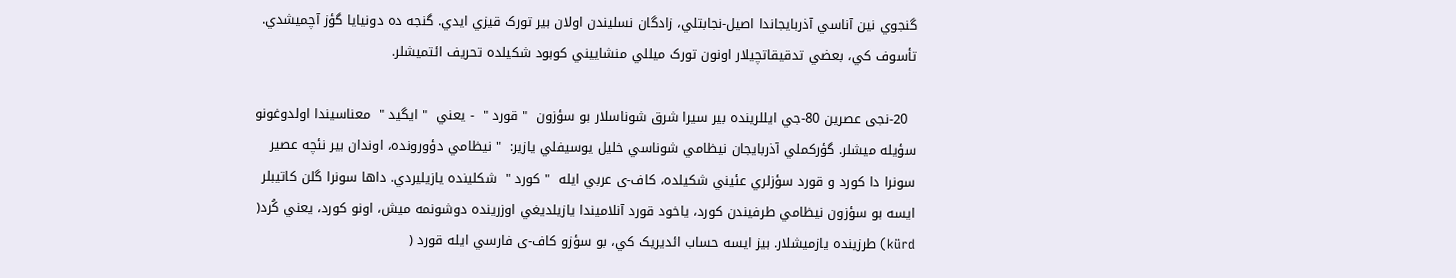گنجوي نين آناسي آذربايجاندا اصيل-نجابتلي، زادگان نسليندن اولان بير تورک قيزي ايدي. گنجه ده دونيايا گؤز آچميشدي. تأسوف کي، بعضي تدقيقاتچيلار اونون تورک ميللي منشاييني کوبود شکيلده تحريف ائتميشلر.

  20-نجی عصرين 80-جي ايللرينده بير سيرا شرق شوناسلار بو سؤزون  " قورد "  - يعني  " ايگيد "  معناسيندا اولدوغونو سؤيله ميشلر. گؤرکملي آذربايجان نيظامي شوناسي خليل يوسيفلي يازير:  " نيظامي دؤورونده، اوندان بير نئچه عصیر سونرا دا کورد و قورد سؤزلري عئيني شکيلده، کاف-ی عربي ايله  " کورد "  شکلينده يازيليردي. داها سونرا گلن کاتيبلر ايسه بو سؤزون نيظامي طرفيندن کورد، ياخود قورد آنلاميندا يازيلديغي اوزرينده دوشونمه ميش، اونو کورد، يعني کُرد( kürd) طرزينده يازميشلار. بيز ايسه حساب ائديريک کي، بو سؤزو کاف-ی فارسي ايله قورد (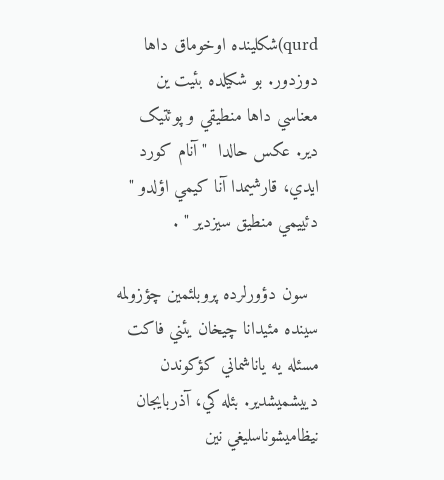qurd)شکلينده اوخوماق داها دوزدور. بو شکيلده بئيت ين معناسي داها منطيقي و پوئتيک دير. عکس حالدا  " آنام کورد ايدي، قارشيمدا آنا کيمي اؤلدو "  دئييمي منطيق سيزدير " .

  سون دؤورلرده پروبلئمين چؤزولمه سينده مئيدانا چيخان يئني فاکت مسئله يه ياناشماني کؤکوندن دييشميشدير. بئله کي، آذربايجان نيظاميشوناسليغي نين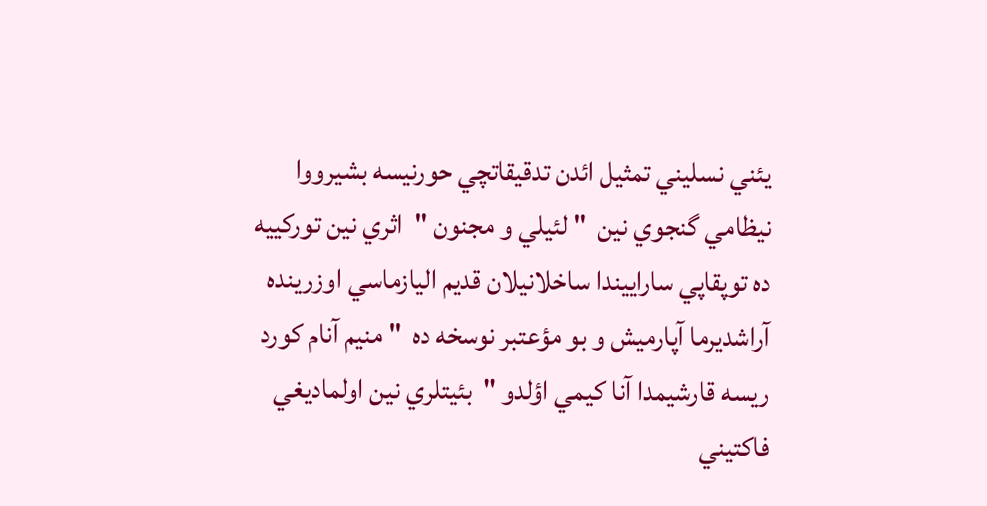يئني نسليني تمثيل ائدن تدقيقاتچي حورنيسه بشيرووا نيظامي گنجوي نين  " لئيلي و مجنون "  اثري نين تورکييه ده توپقاپي ساراييندا ساخلانيلان قديم اليازماسي اوزرينده آراشديرما آپارميش و بو مؤعتبر نوسخه ده  " منيم آنام کورد ريسه قارشيمدا آنا کيمي اؤلدو "  بئيتلري نين اولماديغي فاکتيني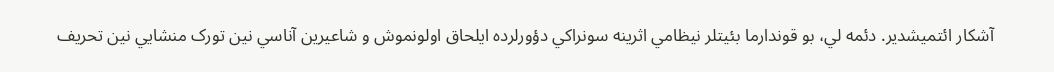آشکار ائتميشدير. دئمه لي، بو قوندارما بئيتلر نيظامي اثرينه سونراکي دؤورلرده ايلحاق اولونموش و شاعيرين آناسي نين تورک منشايي نين تحريف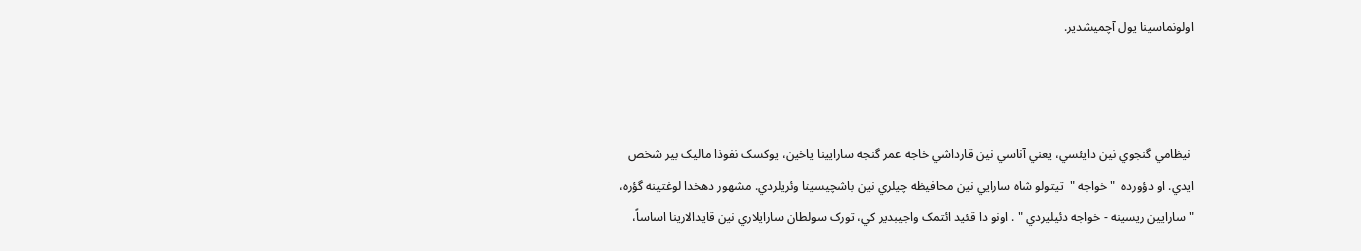اولونماسينا يول آچميشدير.



 نيظامي گنجوي نين دايئسي، يعني آناسي نين قارداشي خاجه عمر گنجه سارايينا ياخين، يوکسک نفوذا ماليک بير شخص ايدي. او دؤورده  " خواجه "  تيتولو شاه سارايي نين محافيظه چيلري نين باشچيسينا وئريلردي. مشهور دهخدا لوغتينه گؤره،  " سارايين ريسينه - خواجه دئيليردي " . اونو دا قئيد ائتمک واجيبدير کي، تورک سولطان سارايلاري نين قايدالارينا اساساً،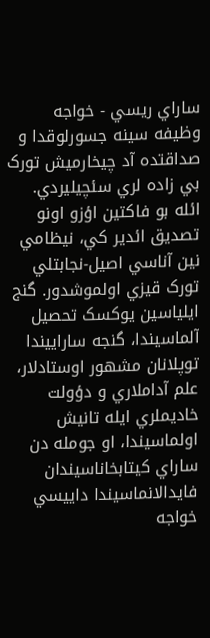ساراي ريسي - خواجه وظيفه سينه جسورلوقدا و صداقتده آد چيخارميش تورک بي زاده لري سئچيليردي. ائله بو فاکتين اؤزو اونو تصديق ائدير کي، نيظامي نين آناسي اصيل-نجابتلي تورک قيزي اولموشدور. گنج ايلياسين يوکسک تحصيل آلماسيندا، گنجه ساراييندا توپلانان مشهور اوستادلار، علم آداملاري و دؤولت خاديملري ايله تانيش اولماسيندا، او جومله دن ساراي کيتابخاناسيندان فايدالانماسيندا داييسي خواجه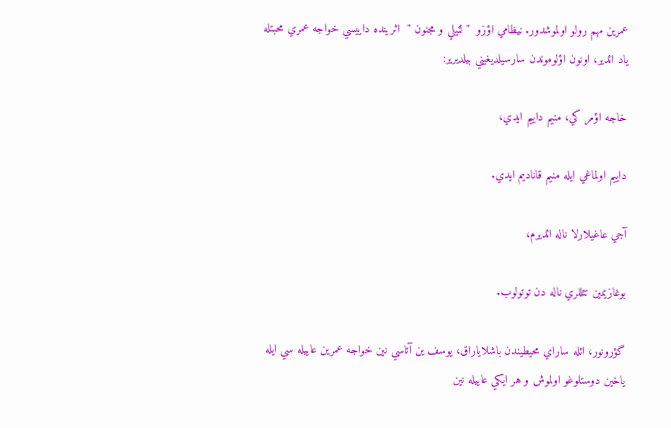عمرين مهم رولو اولموشدور. نيظامي اؤزو  " لئيلي و مجنون "  اثرينده داييسي خواجه عمري محبتله ياد ائدير، اونون اؤلوموندن سارسيلديغيني بيلديرير:

خاجه اؤمر کي، منيم داييم ايدي،

داييم اولماغي ايله منيم قاناديم ايدي.

آجي عاغيلارلا ناله ائديرم،

بوغازيمين تئللري ناله دن توتولوب.

گؤرونور، ائله ساراي محيطيندن باشلاياراق، يوسف ين آتاسي نين خواجه عمرين عاييله سي ايله ياخين دوستلوغو اولموش و هر ايکي عاييله نين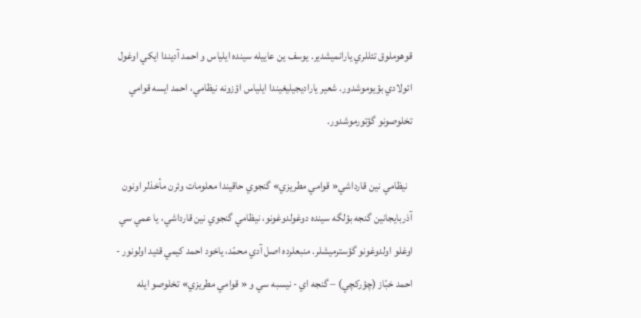قوهوملوق تئللري يارانميشدير. يوسف ين عاييله سينده ايلياس و احمد آديندا ايکي اوغول ائولادي بؤيوموشدور. شعير ياراديجيليغيندا ايلياس اؤزونه نيظامي، احمد ايسه قوامي تخلوصونو گؤتورموشدور.

  نيظامي نين قارداشي« قوامي مطريزي» گنجوي حاقيندا معلومات وئرن مأخذلر اونون آذربايجانين گنجه بؤلگه سينده دوغولدوغونو، نيظامي گنجوي نين قارداشي، يا عمي سي اوغلو اولدوغونو گؤسترميشلر. منبعلرده اصل آدي محمّد، ياخود احمد کيمي قئيد اولونور - احمد خبّاز (چؤرکچي) – گنجه اي - نيسبه سي و « قوامي مطريزي» تخلوصو ايله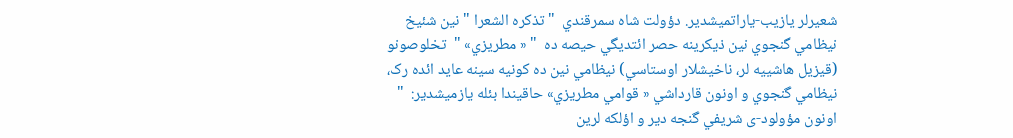شعيرلر يازيب-ياراتميشدير. دؤولت شاه سمرقندي  " تذکره الشعرا " نين شئيخ نيظامي گنجوي نين ذيکرينه حصر ائتديگي حيصه ده  " « مطريزي» "  تخلوصونو (قيزيل هاشييه لر، ناخيشلار اوستاسي) نيظامي نين ده کونيه سينه عايد ائده رک، نيظامي گنجوي و اونون قارداشي « قوامي مطريزي» حاقيندا بئله يازميشدير:  " اونون مؤولود-ی شريفي گنجه دير و اؤلکه لرين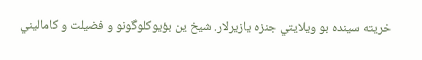خريته سينده بو ويلايتي جنزه يازيرلار. شيخ ين بؤيوکلوگونو و فضيلت و کاماليني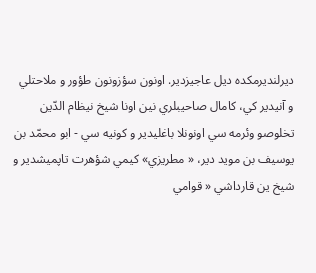ديرلنديرمکده ديل عاجيزدير. اونون سؤزونون طؤور و ملاحتلي و آنيدير کي، کامال صاحيبلري نين اونا شيخ نيظام الدّين تخلوصو وئرمه سي اونونلا باغليدير و کونيه سي - ابو محمّد بن يوسيف بن مويد دير، « مطريزي» کيمي شؤهرت تاپميشدير و شيخ ين قارداشي « قوامي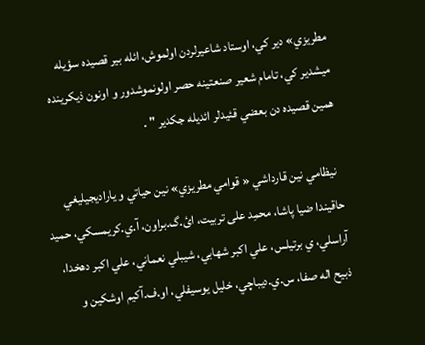مطريزي» دير کي، اوستاد شاعيرلردن اولموش، ائله بير قصيده سؤيله ميشدير کي، تامام شعير صنعتينه حصر اولونموشدور و اونون ذيکرينده همين قصيده دن بعضي قئيدلر ائديله جکدير " .

  نيظامي نين قارداشي « قوامي مطريزي» نين حياتي و ياراديجيليغي حاقيندا ضيا پاشا، محمِد علی تربيت، ائ.گ.براون، آ.ي.کريمسکي، حميد آراسلي، ي برتیلس، علي اکبر شهابي، شيبلي نعماني، علي اکبر دهخدا، ذبيح اله صفا، س.ي.ديباچي، خليل يوسيفلي، او.ف.آکيم اوشکين و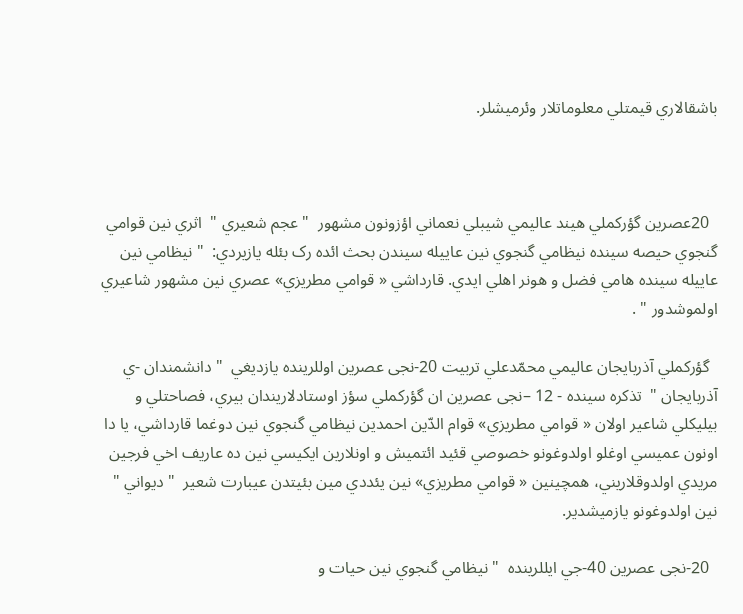باشقالاري قيمتلي معلوماتلار وئرميشلر.



  20عصرين گؤرکملي هيند عاليمي شيبلي نعماني اؤزونون مشهور  " عجم شعيري "  اثري نين قوامي گنجوي حيصه سينده نيظامي گنجوي نين عاييله سيندن بحث ائده رک بئله يازيردي:  " نيظامي نين عاييله سينده هامي فضل و هونر اهلي ايدي. قارداشي « قوامي مطريزي» عصري نين مشهور شاعيري اولموشدور " .

  گؤرکملي آذربايجان عاليمي محمّدعلي تربيت 20-نجی عصرين اوللرينده يازديغي  " دانشمندان -ي آذربايجان "  تذکره سينده - 12 –نجی عصرين ان گؤرکملي سؤز اوستادلاريندان بيري، فصاحتلي و بيليکلي شاعير اولان « قوامي مطريزي» قوام الدّين احمدين نيظامي گنجوي نين دوغما قارداشي، يا دا اونون عميسي اوغلو اولدوغونو خصوصي قئيد ائتميش و اونلارين ايکيسي نين ده عاريف اخي فرجين مريدي اولدوقلاريني، همچينين « قوامي مطريزي» نين يئددي مين بئيتدن عيبارت شعير  " ديواني " نين اولدوغونو يازميشدير.

  20-نجی عصرين 40-جي ايللرينده  " نيظامي گنجوي نين حيات و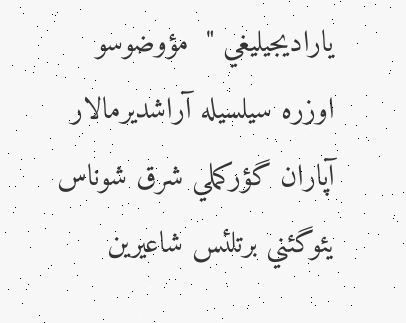ياراديجيليغي "  مؤوضوسو اوزره سيلسيله آراشديرمالار آپاران گؤرکملي شرق شوناس يئوگئني برتلئس شاعيرين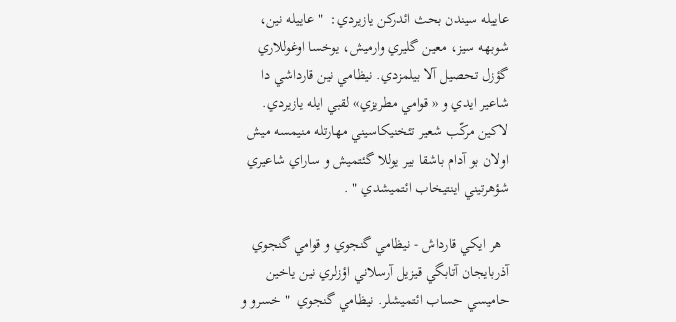عاييله سيندن بحث ائدرکن يازيردي:  " عاييله نين، شوبهه سيز، معين گليري وارميش، يوخسا اوغوللاري گؤزل تحصيل آلا بيلمزدي. نيظامي نين قارداشي دا شاعير ايدي و « قوامي مطريزي» لقبي ايله يازيردي. لاکين مرکّب شعير تئخنيکاسيني مهارتله منيمسه ميش اولان بو آدام باشقا بير يوللا گئتميش و ساراي شاعيري شؤهرتيني اينتيخاب ائتميشدي " .

  هر ايکي قارداش - نيظامي گنجوي و قوامي گنجوي آذربايجان آتابگي قيزيل آرسلاني اؤزلري نين ياخين حاميسي حساب ائتميشلر. نيظامي گنجوي  " خسرو و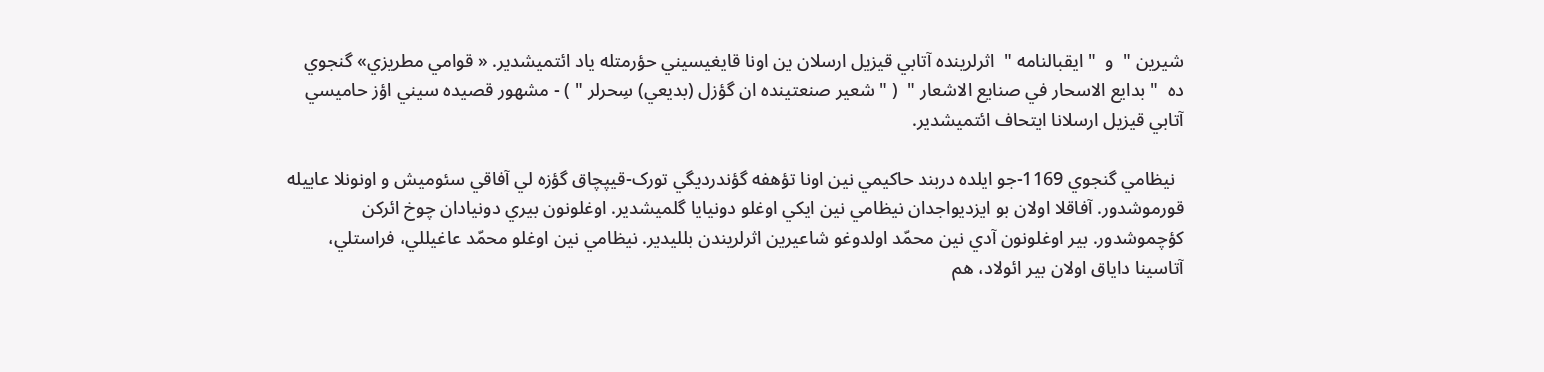شيرين "  و  " ايقبالنامه "  اثرلرينده آتابي قيزيل ارسلان ين اونا قايغيسيني حؤرمتله ياد ائتميشدير. « قوامي مطريزي» گنجوي ده  " بدايع الاسحار في صنایع الاشعار "  ( " شعير صنعتينده ان گؤزل (بديعي) سِحرلر " ) - مشهور قصيده سيني اؤز حاميسي آتابي قيزيل ارسلانا ايتحاف ائتميشدير.

  نيظامي گنجوي 1169-جو ايلده دربند حاکيمي نين اونا تؤهفه گؤندرديگي تورک-قيپچاق گؤزه لي آفاقي سئوميش و اونونلا عاييله قورموشدور. آفاقلا اولان بو ايزديواجدان نيظامي نين ايکي اوغلو دونيايا گلميشدير. اوغلونون بيري دونيادان چوخ ائرکن کؤچموشدور. بير اوغلونون آدي نين محمّد اولدوغو شاعيرين اثرلريندن بلليدير. نيظامي نين اوغلو محمّد عاغيللي، فراستلي، آتاسينا داياق اولان بير ائولاد، هم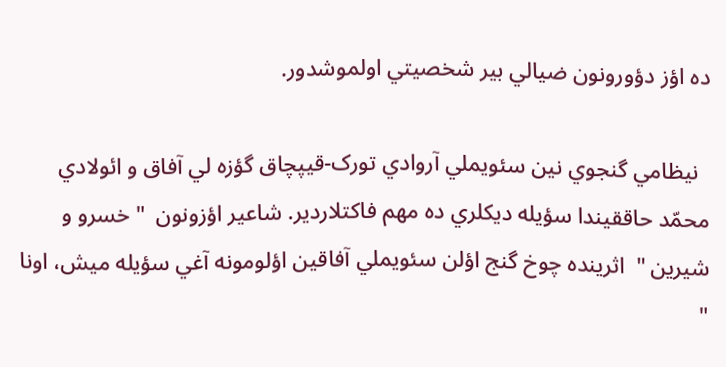ده اؤز دؤورونون ضيالي بير شخصيتي اولموشدور.

  نيظامي گنجوي نين سئويملي آروادي تورک-قيپچاق گؤزه لي آفاق و ائولادي محمّد حاققيندا سؤيله ديکلري ده مهم فاکتلاردير. شاعير اؤزونون  " خسرو و شيرين "  اثرينده چوخ گنج اؤلن سئويملي آفاقين اؤلومونه آغي سؤيله ميش، اونا  "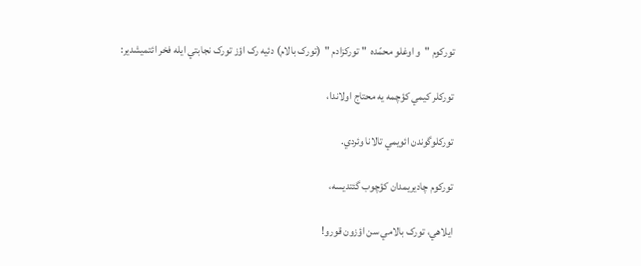تورکوم "  و اوغلو محمّده  " تورکزادم "  (تورک بالام) دئيه رک اؤز تورک نجابتي ايله فخر ائتميشدير:

تورکلر کيمي کؤچمه يه محتاج اولاندا،

تورکلوگوندن ائويمي تالانا وئردي.

تورکوم چاديريمدان کؤچوب گئتديسه،

ايلاهي، تورک بالامي سن اؤزون قورو!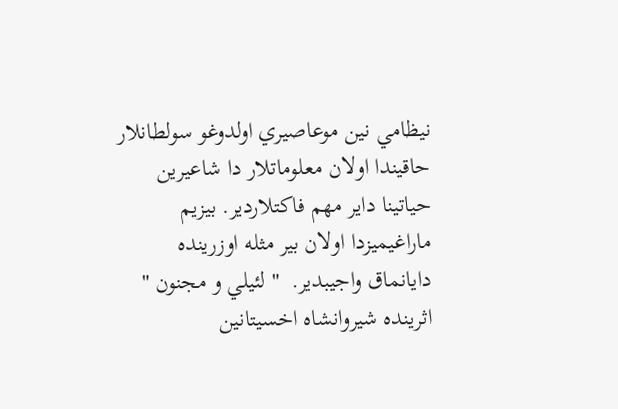نيظامي نين موعاصيري اولدوغو سولطانلار حاقيندا اولان معلوماتلار دا شاعيرين حياتينا داير مهم فاکتلاردير. بيزيم ماراغيميزدا اولان بير مثله اوزرينده دايانماق واجيبدير.  " لئيلي و مجنون "  اثرينده شيروانشاه اخسيتانين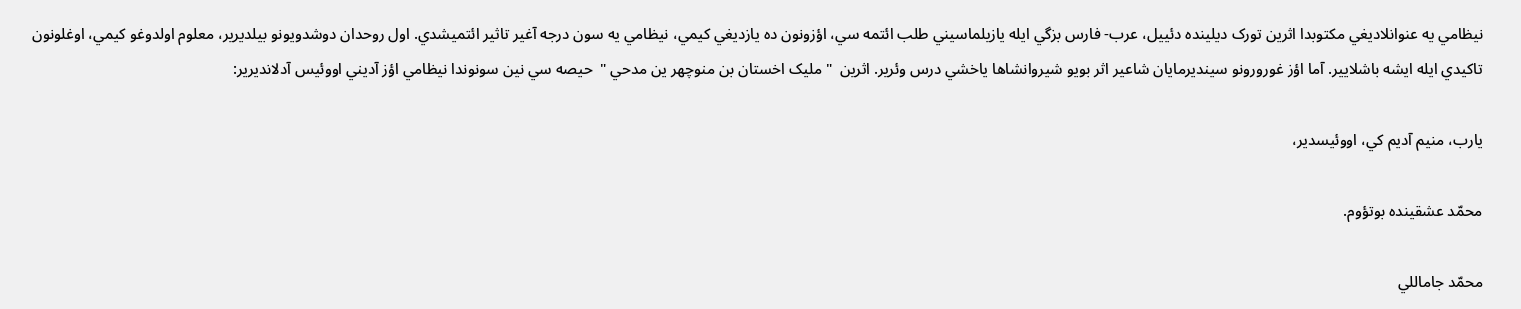نيظامي يه عنوانلاديغي مکتوبدا اثرين تورک ديلينده دئييل، عرب- فارس بزگي ايله يازيلماسيني طلب ائتمه سي، اؤزونون ده يازديغي کيمي، نيظامي يه سون درجه آغير تاثير ائتميشدي. اول روحدان دوشدويونو بيلديرير، معلوم اولدوغو کيمي، اوغلونون تاکيدي ايله ايشه باشلايير. آما اؤز غورورونو سينديرمايان شاعير اثر بويو شيروانشاها ياخشي درس وئرير. اثرين  " مليک اخستان بن منوچهر ین مدحي "  حيصه سي نين سونوندا نيظامي اؤز آديني اووئيس آدلانديرير:

يارب، منيم آديم کي، اووئيسدير،

محمّد عشقينده بوتؤوم.

محمّد جاماللي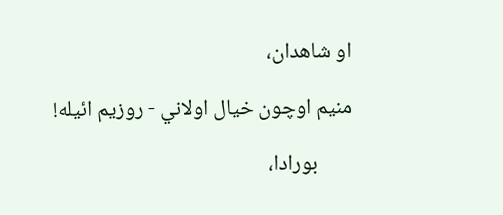او شاهدان،

منيم اوچون خيال اولاني - روزيم ائيله!

       بورادا،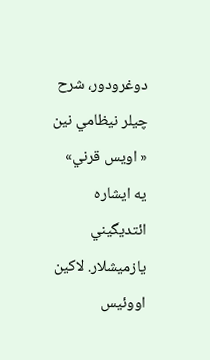دوغرودور، شرح چيلر نيظامي نين « اويس قرني» يه ايشاره ائتديگيني يازميشلار. لاکين اووئيس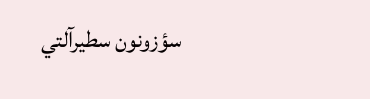سؤزونون سطيرآلتي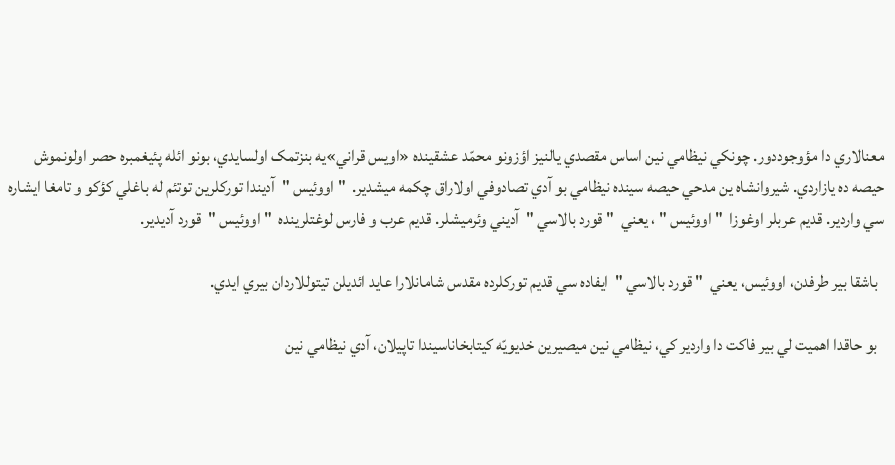معنالاري دا مؤوجوددور. چونکي نيظامي نين اساس مقصدي يالنيز اؤزونو محمّد عشقينده «اويس قراني»يه بنزتمک اولسايدي، بونو ائله پئيغمبره حصر اولونموش حيصه ده يازاردي. شيروانشاه ين مدحي حيصه سينده نيظامي بو آدي تصادوفي اولاراق چکمه ميشدير.  " اووئيس "  آديندا تورکلرين توتئم له باغلي کؤکو و تامغا ايشاره سي واردير. قديم عربلر اوغوزا  " اووئيس " ، يعني  " قورد بالاسي "  آديني وئرميشلر. قديم عرب و فارس لوغتلرينده  " اووئيس "  قورد آديدير.

  باشقا بير طرفدن، اووئيس، يعني  " قورد بالاسي "  ايفاده سي قديم تورکلرده مقدس شامانلارا عايد ائديلن تيتوللاردان بيري ايدي.

  بو حاقدا اهميت لي بير فاکت دا واردير کي، نيظامي نين ميصيرين خديويّه کيتابخاناسيندا تاپيلان، آدي نيظامي نين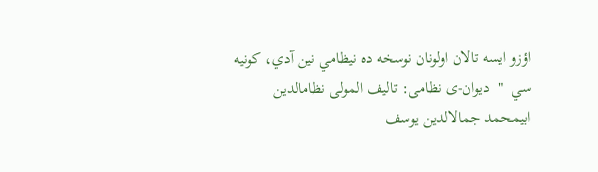اؤزو ايسه تالان اولونان نوسخه ده نيظامي نين آدي، کونيه سي  "  دیوان-ی نظامی: تالیف المولی نظامالدین ابیمحمد جمالالدین یوسف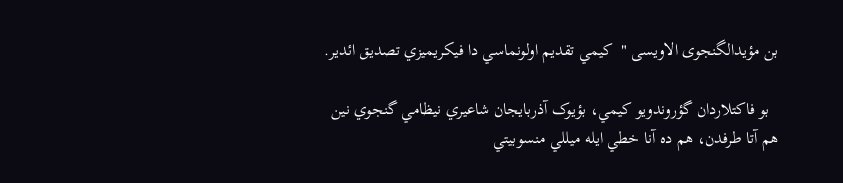بن مؤیدالگنجوی الاویسی "  کيمي تقديم اولونماسي دا فيکريميزي تصديق ائدير.

  بو فاکتلاردان گؤروندويو کيمي، بؤيوک آذربايجان شاعيري نيظامي گنجوي نين هم آتا طرفدن، هم ده آنا خطي ايله ميللي منسوبيتي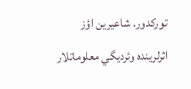تورکدور. شاعيرين اؤز اثرلرينده وئرديگي معلوماتلار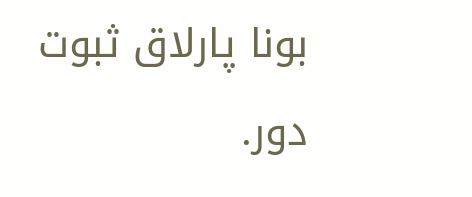بونا پارلاق ثبوت دور.